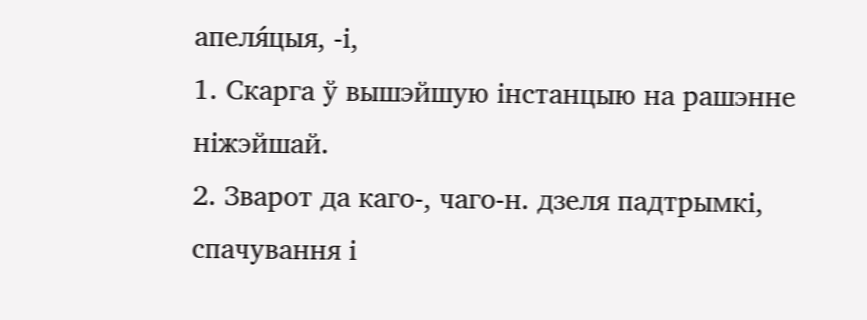апеля́цыя, ‑і,
1. Скарга ў вышэйшую інстанцыю на рашэнне ніжэйшай.
2. Зварот да каго‑, чаго‑н. дзеля падтрымкі, спачування і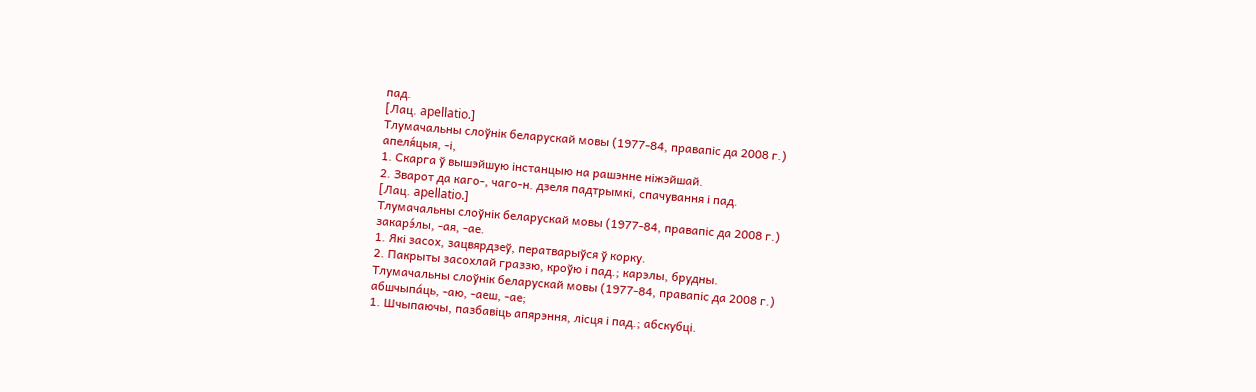пад.
[Лац. apellatio.]
Тлумачальны слоўнік беларускай мовы (1977-84, правапіс да 2008 г.)
апеля́цыя, ‑і,
1. Скарга ў вышэйшую інстанцыю на рашэнне ніжэйшай.
2. Зварот да каго‑, чаго‑н. дзеля падтрымкі, спачування і пад.
[Лац. apellatio.]
Тлумачальны слоўнік беларускай мовы (1977-84, правапіс да 2008 г.)
закарэ́лы, ‑ая, ‑ае.
1. Які засох, зацвярдзеў, ператварыўся ў корку.
2. Пакрыты засохлай граззю, кроўю і пад.; карэлы, брудны.
Тлумачальны слоўнік беларускай мовы (1977-84, правапіс да 2008 г.)
абшчыпа́ць, ‑аю, ‑аеш, ‑ае;
1. Шчыпаючы, пазбавіць апярэння, лісця і пад.; абскубці.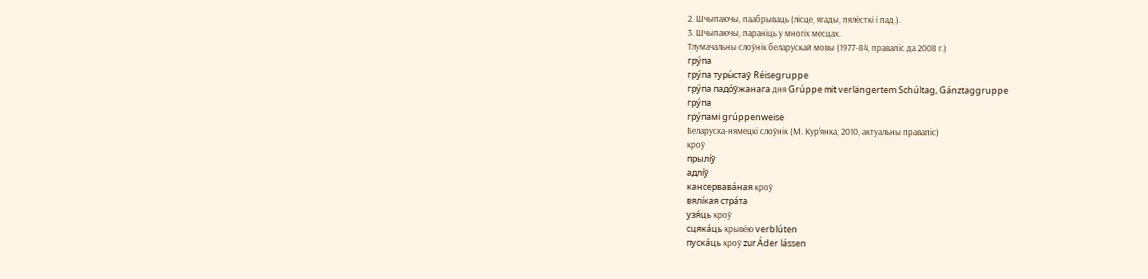2. Шчыпаючы, паабрываць (лісце, ягады, пялёсткі і пад.).
3. Шчыпаючы, параніць у многіх месцах.
Тлумачальны слоўнік беларускай мовы (1977-84, правапіс да 2008 г.)
гру́па
гру́па туры́стаў Réisegruppe
гру́па падо́ўжанага дня Grúppe mit verlängertem Schúltag, Gánztaggruppe
гру́па
гру́памі grúppenweise
Беларуска-нямецкі слоўнік (М. Кур'янка, 2010, актуальны правапіс)
кроў
прылі́ў
адлі́ў
кансервава́ная кроў
вялі́кая стра́та
узя́ць кроў
сцяка́ць крывёю verblúten
пуска́ць кроў zur Áder lássen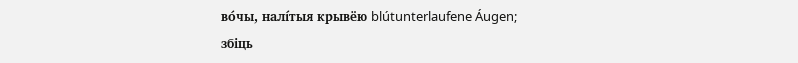во́чы, налі́тыя крывёю blútunterlaufene Áugen;
збіць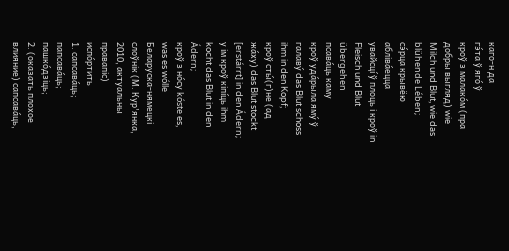каго-н да
гэ́та ў яго́ ў
кроў з малако́м (пра добры выгляд) wie Milch und Blut, wie das blühende Lében;
сэ́рца крывёю абліва́ецца
увайсці́ ў плоць і кроў in Fleisch und Blut übergehen
псава́ць каму
кроў уда́рыла яму́ ў галаву́ das Blut schoss ihm in den Kopf;
кроў сты́(г)не (ад жа́ху) das Blut stockt [erstárrt] in den Ádern;
у ім кроў кіпі́ць ihm kocht das Blut in den Ádern;
кроў з но́су kóste es, was es wólle
Беларуска-нямецкі слоўнік (М. Кур'янка, 2010, актуальны правапіс)
испо́ртить
1. сапсава́ць; папсава́ць; пашко́дзіць;
2. (оказать плохое влияние) сапсава́ць,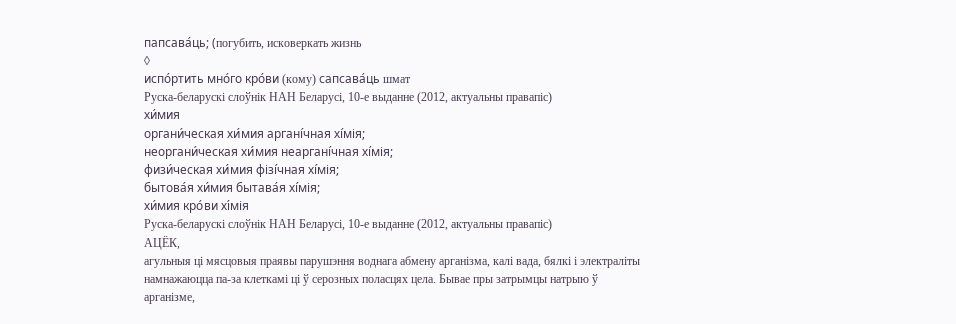папсава́ць; (погубить, исковеркать жизнь
◊
испо́ртить мно́го кро́ви (кому) сапсава́ць шмат
Руска-беларускі слоўнік НАН Беларусі, 10-е выданне (2012, актуальны правапіс)
хи́мия
органи́ческая хи́мия аргані́чная хі́мія;
неоргани́ческая хи́мия неаргані́чная хі́мія;
физи́ческая хи́мия фізі́чная хі́мія;
бытова́я хи́мия бытава́я хі́мія;
хи́мия кро́ви хі́мія
Руска-беларускі слоўнік НАН Беларусі, 10-е выданне (2012, актуальны правапіс)
АЦЁК,
агульныя ці мясцовыя праявы парушэння воднага абмену арганізма, калі вада, бялкі і электраліты намнажаюцца па-за клеткамі ці ў серозных поласцях цела. Бывае пры затрымцы натрыю ў арганізме,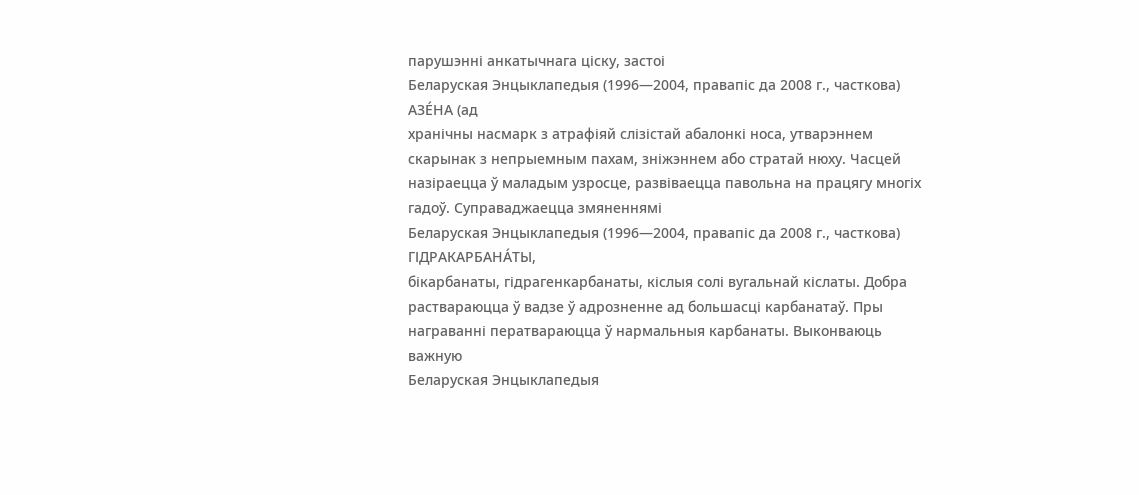парушэнні анкатычнага ціску, застоі
Беларуская Энцыклапедыя (1996—2004, правапіс да 2008 г., часткова)
АЗЕ́НА (ад
хранічны насмарк з атрафіяй слізістай абалонкі носа, утварэннем скарынак з непрыемным пахам, зніжэннем або стратай нюху. Часцей назіраецца ў маладым узросце, развіваецца павольна на працягу многіх гадоў. Суправаджаецца змяненнямі
Беларуская Энцыклапедыя (1996—2004, правапіс да 2008 г., часткова)
ГІДРАКАРБАНА́ТЫ,
бікарбанаты, гідрагенкарбанаты, кіслыя солі вугальнай кіслаты. Добра раствараюцца ў вадзе ў адрозненне ад большасці карбанатаў. Пры награванні ператвараюцца ў нармальныя карбанаты. Выконваюць важную
Беларуская Энцыклапедыя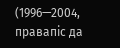(1996—2004, правапіс да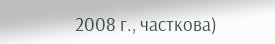2008 г., часткова)